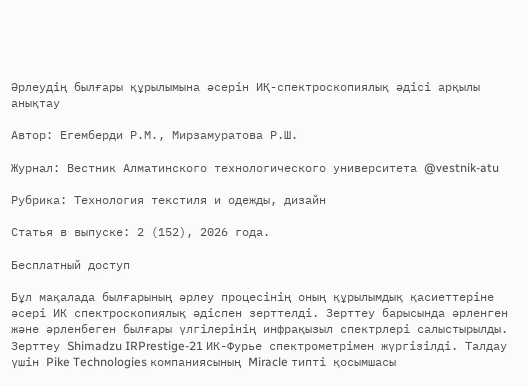Әрлеудің былғары құрылымына әсерін ИҚ-спектроскопиялық әдісі арқылы анықтау

Автор: Егемберди Р.М., Мирзамуратова Р.Ш.

Журнал: Вестник Алматинского технологического университета @vestnik-atu

Рубрика: Технология текстиля и одежды, дизайн

Статья в выпуске: 2 (152), 2026 года.

Бесплатный доступ

Бұл мақалада былғарының әрлеу процесінің оның құрылымдық қасиеттеріне әсері ИК спектроскопиялық әдіспен зерттелді. Зерттеу барысында әрленген және әрленбеген былғары үлгілерінің инфрақызыл спектрлері салыстырылды. Зерттеу Shimadzu IRPrestige-21 ИК-Фурье спектрометрімен жүргізілді. Талдау үшін Pike Technologies компаниясының Miracle типті қосымшасы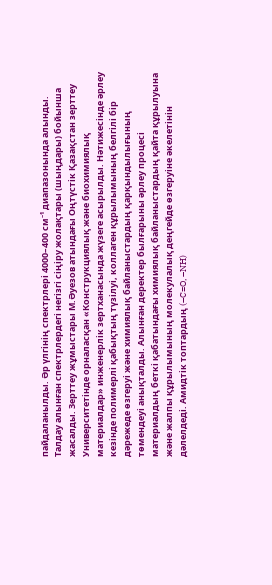пайдаланылды. Әр үлгінің спектрлері 4000–400 см⁻¹ диапазонында алынды. Талдау алынған спектрлердегі негізгі сіңіру жолақтары (шыңдары) бойынша жасалды. Зерттеу жұмыстары М.Әуезов атындағы Оңтүстік Қазақстан зерттеу Университетінде орналасқан «Конструкциялық және биохимиялық материалдар» инженерлік зертханасында жүзеге асырылды. Нәтижесінде әрлеу кезінде полимерлі қабықтың түзілуі, коллаген құрылымының белгілі бір дәрежеде өзгеруі және химиялық байланыстардың қарқындылығының төмендеуі анықталды. Алынған деректер былғарыны әрлеу процесі материалдың беткі қабатындағы химиялық байланыстардың қайта құрылуына және жалпы құрылымының молекулалық деңгейде өзгеруіне әкелетінін дәлелдеді. Амидтік топтардың (–C=O, –NH)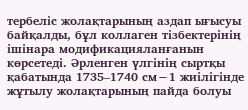тербеліс жолақтарының аздап ығысуы байқалды, бұл коллаген тізбектерінің ішінара модификацияланғанын көрсетеді. Әрленген үлгінің сыртқы қабатында 1735–1740 см−1 жиілігінде жұтылу жолақтарының пайда болуы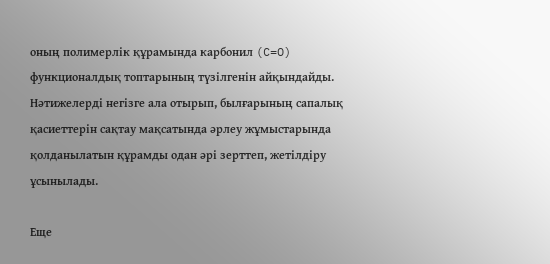оның полимерлік құрамында карбонил (C=O) функционалдық топтарының түзілгенін айқындайды. Нәтижелерді негізге ала отырып, былғарының сапалық қасиеттерін сақтау мақсатында әрлеу жұмыстарында қолданылатын құрамды одан әрі зерттеп, жетілдіру ұсынылады.

Еще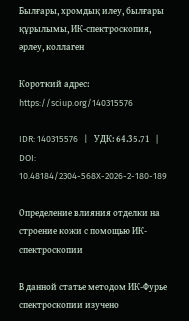Былғары, хромдық илеу, былғары құрылымы, ИК-спектроскопия, әрлеу, коллаген

Короткий адрес: https://sciup.org/140315576

IDR: 140315576   |   УДК: 64.35.71   |   DOI: 10.48184/2304-568X-2026-2-180-189

Определение влияния отделки на строение кожи с помощью ИК-спектроскопии

В данной статье методом ИК-Фурье спектроскопии изучено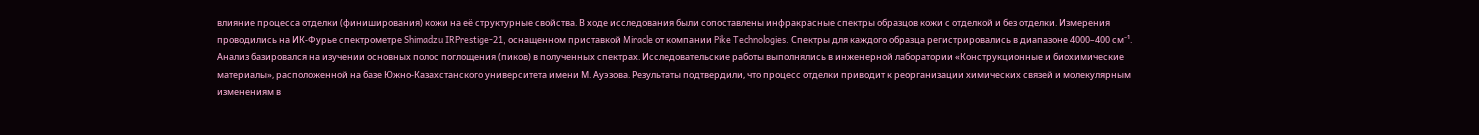влияние процесса отделки (финиширования) кожи на её структурные свойства. В ходе исследования были сопоставлены инфракрасные спектры образцов кожи с отделкой и без отделки. Измерения проводились на ИК-Фурье спектрометре Shimadzu IRPrestige-21, оснащенном приставкой Miracle от компании Pike Technologies. Спектры для каждого образца регистрировались в диапазоне 4000–400 см⁻¹. Анализ базировался на изучении основных полос поглощения (пиков) в полученных спектрах. Исследовательские работы выполнялись в инженерной лаборатории «Конструкционные и биохимические материалы», расположенной на базе Южно-Казахстанского университета имени М. Ауэзова. Результаты подтвердили, что процесс отделки приводит к реорганизации химических связей и молекулярным изменениям в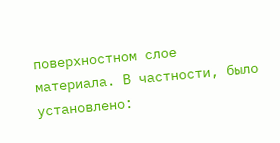поверхностном слое материала. В частности, было установлено: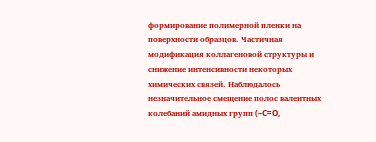формирование полимерной пленки на поверхности образцов. Частичная модификация коллагеновой структуры и снижение интенсивности некоторых химических связей. Наблюдалось незначительное смещение полос валентных колебаний амидных групп (–C=O,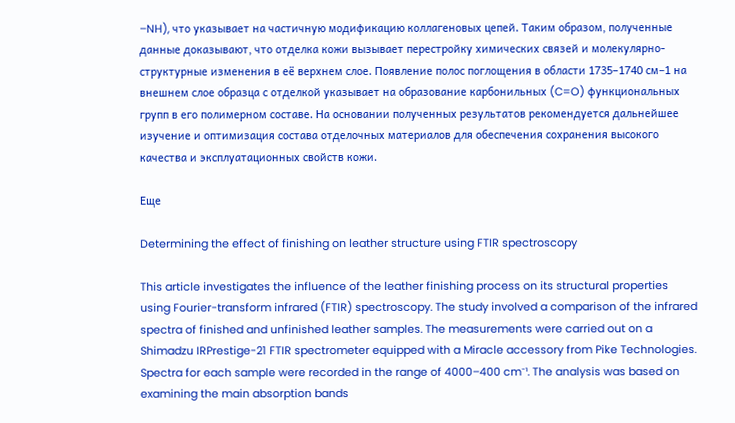–NH), что указывает на частичную модификацию коллагеновых цепей. Таким образом, полученные данные доказывают, что отделка кожи вызывает перестройку химических связей и молекулярно-структурные изменения в её верхнем слое. Появление полос поглощения в области 1735–1740 см−1 на внешнем слое образца с отделкой указывает на образование карбонильных (C=O) функциональных групп в его полимерном составе. На основании полученных результатов рекомендуется дальнейшее изучение и оптимизация состава отделочных материалов для обеспечения сохранения высокого качества и эксплуатационных свойств кожи.

Еще

Determining the effect of finishing on leather structure using FTIR spectroscopy

This article investigates the influence of the leather finishing process on its structural properties using Fourier-transform infrared (FTIR) spectroscopy. The study involved a comparison of the infrared spectra of finished and unfinished leather samples. The measurements were carried out on a Shimadzu IRPrestige-21 FTIR spectrometer equipped with a Miracle accessory from Pike Technologies. Spectra for each sample were recorded in the range of 4000–400 cm⁻¹. The analysis was based on examining the main absorption bands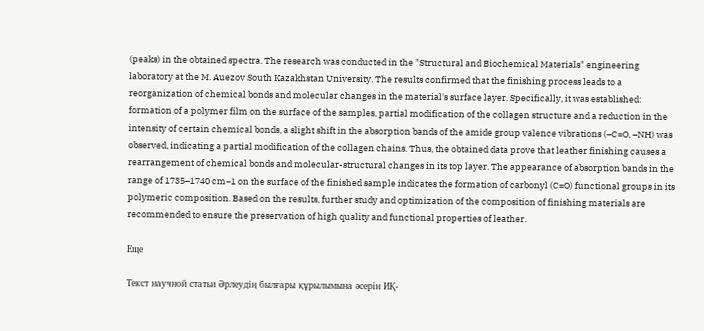(peaks) in the obtained spectra. The research was conducted in the "Structural and Biochemical Materials" engineering laboratory at the M. Auezov South Kazakhstan University. The results confirmed that the finishing process leads to a reorganization of chemical bonds and molecular changes in the material's surface layer. Specifically, it was established: formation of a polymer film on the surface of the samples, partial modification of the collagen structure and a reduction in the intensity of certain chemical bonds, a slight shift in the absorption bands of the amide group valence vibrations (–C=O, –NH) was observed, indicating a partial modification of the collagen chains. Thus, the obtained data prove that leather finishing causes a rearrangement of chemical bonds and molecular-structural changes in its top layer. The appearance of absorption bands in the range of 1735–1740 cm−1 on the surface of the finished sample indicates the formation of carbonyl (C=O) functional groups in its polymeric composition. Based on the results, further study and optimization of the composition of finishing materials are recommended to ensure the preservation of high quality and functional properties of leather.

Еще

Текст научной статьи Әрлеудің былғары құрылымына әсерін ИҚ-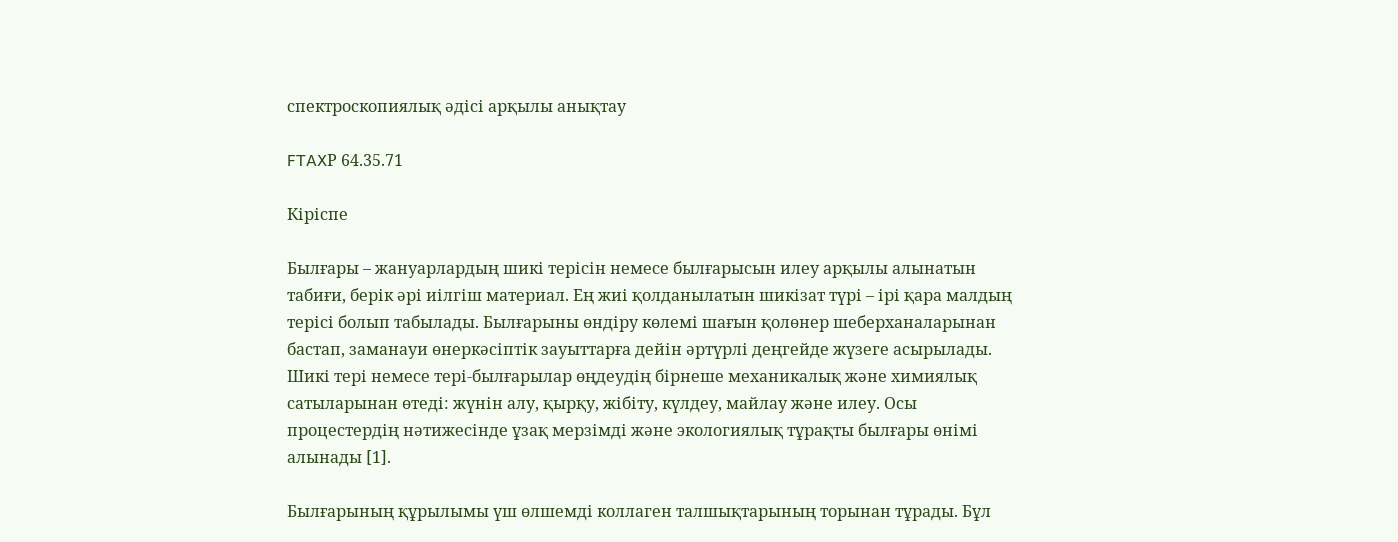спектроскопиялық әдісі арқылы анықтау

FTAXР 64.35.71

Кіріспе

Былғары – жануарлардың шикі терісін немесе былғарысын илеу арқылы алынатын табиғи, берік әрі иілгіш материал. Ең жиі қолданылатын шикізат түрі – ірі қара малдың терісі болып табылады. Былғарыны өндіру көлемі шағын қолөнер шеберханаларынан бастап, заманауи өнеркәсіптік зауыттарға дейін әртүрлі деңгейде жүзеге асырылады. Шикі тері немесе тері-былғарылар өңдеудің бірнеше механикалық және химиялық сатыларынан өтеді: жүнін алу, қырқу, жібіту, күлдеу, майлау және илеу. Осы процестердің нәтижесінде ұзақ мерзімді және экологиялық тұрақты былғары өнімі алынады [1].

Былғарының құрылымы үш өлшемді коллаген талшықтарының торынан тұрады. Бұл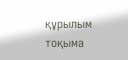құрылым тоқыма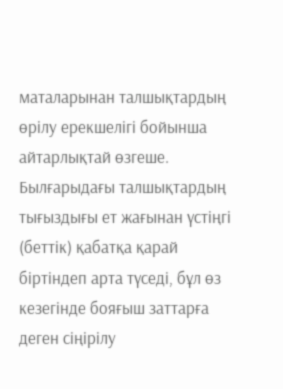маталарынан талшықтардың өрілу ерекшелігі бойынша айтарлықтай өзгеше. Былғарыдағы талшықтардың тығыздығы ет жағынан үстіңгі (беттік) қабатқа қарай біртіндеп арта түседі, бұл өз кезегінде бояғыш заттарға деген сіңірілу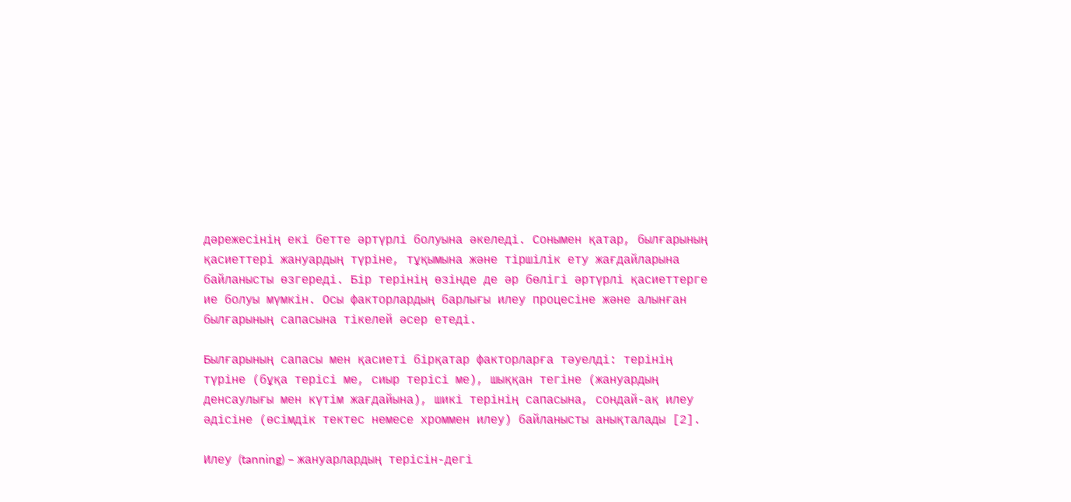дәрежесінің екі бетте әртүрлі болуына әкеледі. Сонымен қатар, былғарының қасиеттері жануардың түріне, тұқымына және тіршілік ету жағдайларына байланысты өзгереді. Бір терінің өзінде де әр бөлігі әртүрлі қасиеттерге ие болуы мүмкін. Осы факторлардың барлығы илеу процесіне және алынған былғарының сапасына тікелей әсер етеді.

Былғарының сапасы мен қасиеті бірқатар факторларға тәуелді: терінің түріне (бұқа терісі ме, сиыр терісі ме), шыққан тегіне (жануардың денсаулығы мен күтім жағдайына), шикі терінің сапасына, сондай-ақ илеу әдісіне (өсімдік тектес немесе хроммен илеу) байланысты анықталады [2].

Илеу (tanning) – жануарлардың терісін-дегі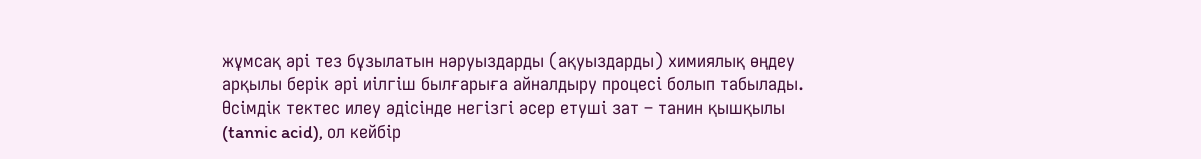жұмсақ әрі тез бұзылатын нәруыздарды (ақуыздарды) химиялық өңдеу арқылы берік әрі иілгіш былғарыға айналдыру процесі болып табылады. Өсімдік тектес илеу әдісінде негізгі әсер етуші зат – танин қышқылы (tannic acid), ол кейбір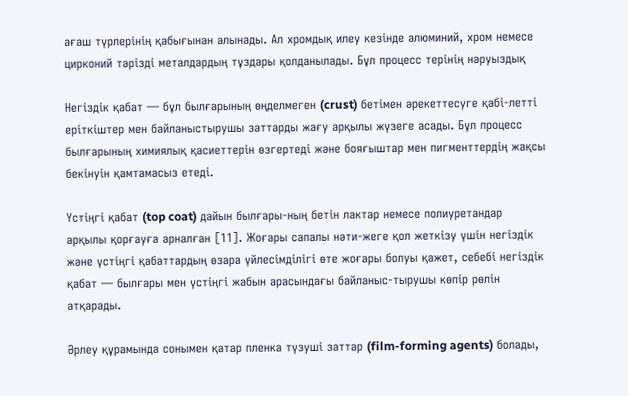ағаш түрлерінің қабығынан алынады. Ал хромдық илеу кезінде алюминий, хром немесе цирконий тәрізді металдардың тұздары қолданылады. Бұл процесс терінің нәруыздық

Негіздік қабат — бұл былғарының өңделмеген (crust) бетімен әрекеттесуге қабі-летті еріткіштер мен байланыстырушы заттарды жағу арқылы жүзеге асады. Бұл процесс былғарының химиялық қасиеттерін өзгертеді және бояғыштар мен пигменттердің жақсы бекінуін қамтамасыз етеді.

Үстіңгі қабат (top coat) дайын былғары-ның бетін лактар немесе полиуретандар арқылы қорғауға арналған [11]. Жоғары сапалы нәти-жеге қол жеткізу үшін негіздік және үстіңгі қабаттардың өзара үйлесімділігі өте жоғары болуы қажет, себебі негіздік қабат — былғары мен үстіңгі жабын арасындағы байланыс-тырушы көпір рөлін атқарады.

Әрлеу құрамында сонымен қатар пленка түзуші заттар (film-forming agents) болады,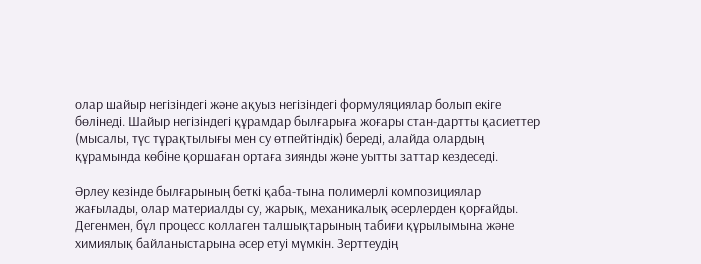олар шайыр негізіндегі және ақуыз негізіндегі формуляциялар болып екіге бөлінеді. Шайыр негізіндегі құрамдар былғарыға жоғары стан-дартты қасиеттер (мысалы, түс тұрақтылығы мен су өтпейтіндік) береді, алайда олардың құрамында көбіне қоршаған ортаға зиянды және уытты заттар кездеседі.

Әрлеу кезінде былғарының беткі қаба-тына полимерлі композициялар жағылады, олар материалды су, жарық, механикалық әсерлерден қорғайды. Дегенмен, бұл процесс коллаген талшықтарының табиғи құрылымына және химиялық байланыстарына әсер етуі мүмкін. Зерттеудің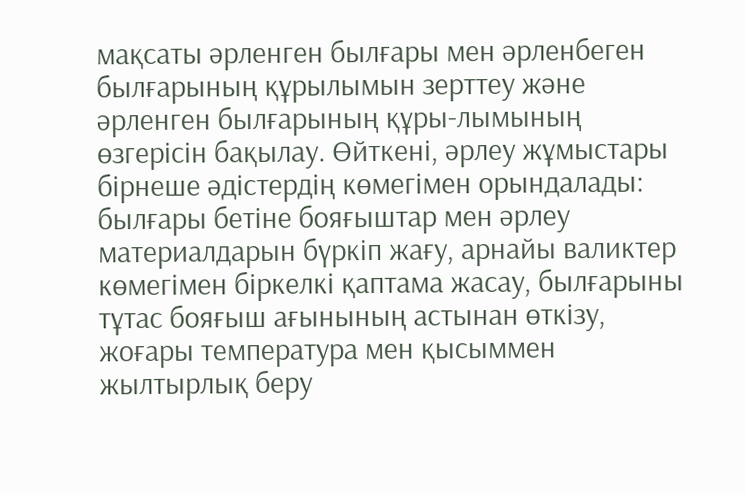мақсаты әрленген былғары мен әрленбеген былғарының құрылымын зерттеу және әрленген былғарының құры-лымының өзгерісін бақылау. Өйткені, әрлеу жұмыстары бірнеше әдістердің көмегімен орындалады: былғары бетіне бояғыштар мен әрлеу материалдарын бүркіп жағу, арнайы валиктер көмегімен біркелкі қаптама жасау, былғарыны тұтас бояғыш ағынының астынан өткізу, жоғары температура мен қысыммен жылтырлық беру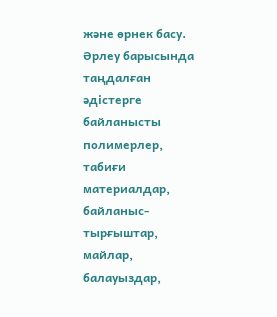және өрнек басу. Әрлеу барысында таңдалған әдістерге байланысты полимерлер, табиғи материалдар, байланыс-тырғыштар, майлар, балауыздар,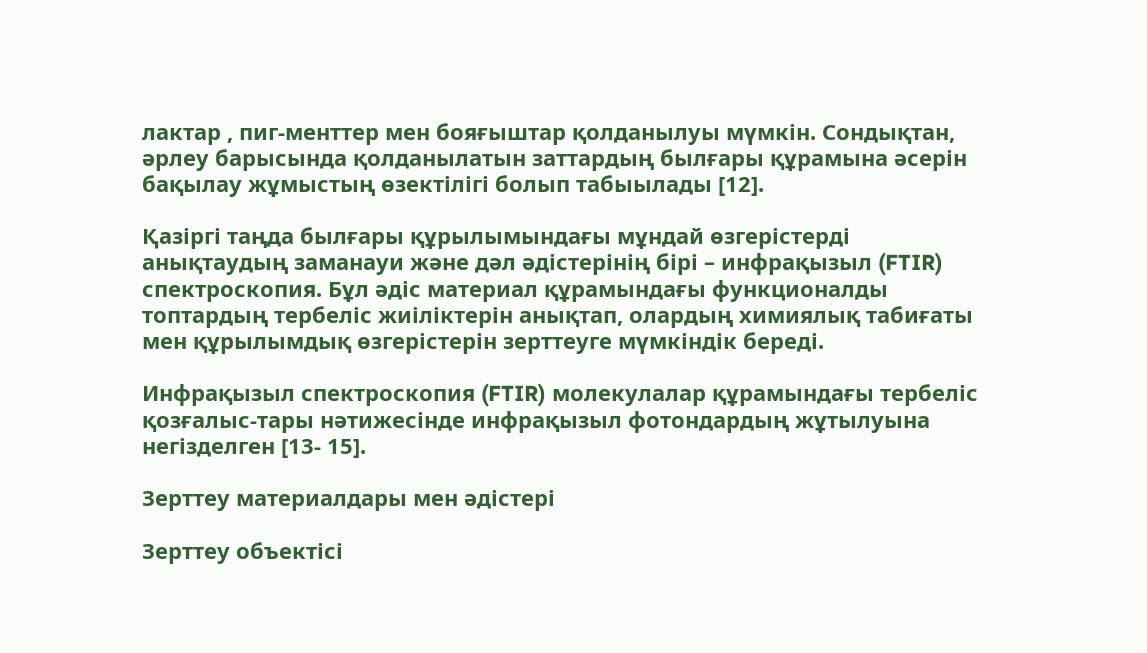лактар , пиг-менттер мен бояғыштар қолданылуы мүмкін. Сондықтан, әрлеу барысында қолданылатын заттардың былғары құрамына әсерін бақылау жұмыстың өзектілігі болып табыылады [12].

Қазіргі таңда былғары құрылымындағы мұндай өзгерістерді анықтаудың заманауи және дәл әдістерінің бірі – инфрақызыл (FTIR) спектроскопия. Бұл әдіс материал құрамындағы функционалды топтардың тербеліс жиіліктерін анықтап, олардың химиялық табиғаты мен құрылымдық өзгерістерін зерттеуге мүмкіндік береді.

Инфрақызыл спектроскопия (FTIR) молекулалар құрамындағы тербеліс қозғалыс-тары нәтижесінде инфрақызыл фотондардың жұтылуына негізделген [13- 15].

Зерттеу материалдары мен әдістері

Зерттеу объектісі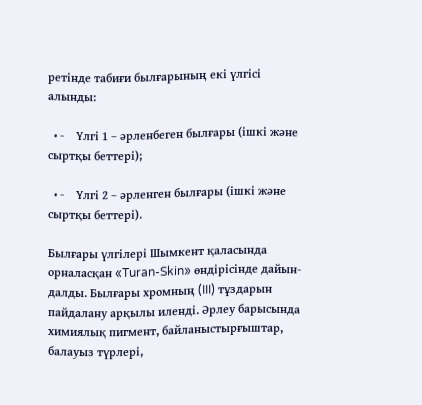ретінде табиғи былғарының екі үлгісі алынды:

  • -    Үлгі 1 – әрленбеген былғары (ішкі және сыртқы беттері);

  • -    Үлгі 2 – әрленген былғары (ішкі және сыртқы беттері).

Былғары үлгілері Шымкент қаласында орналасқан «Turan-Skin» өндірісінде дайын-далды. Былғары хромның (III) тұздарын пайдалану арқылы иленді. Әрлеу барысында химиялық пигмент, байланыстырғыштар, балауыз түрлері,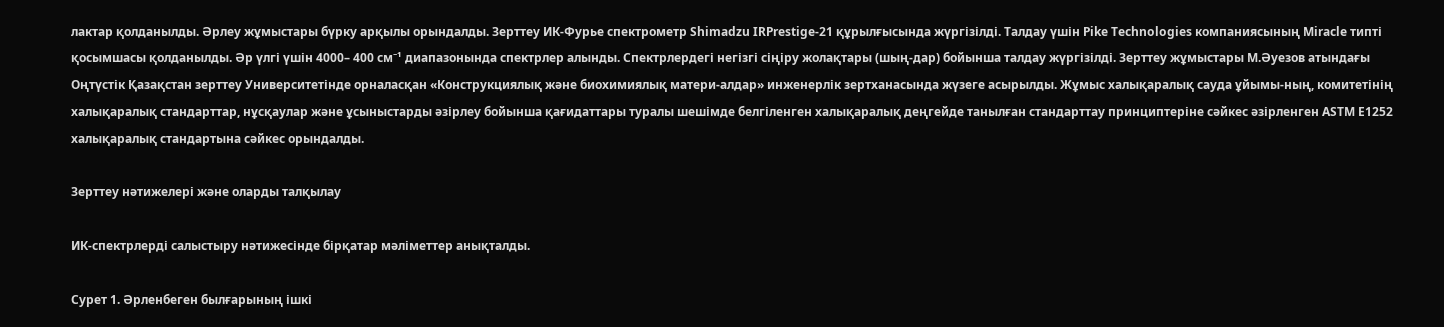лактар қолданылды. Әрлеу жұмыстары бүрку арқылы орындалды. Зерттеу ИК-Фурье спектрометр Shimadzu IRPrestige-21 құрылғысында жүргізілді. Талдау үшін Pike Technologies компаниясының Miracle типті қосымшасы қолданылды. Әр үлгі үшін 4000– 400 см⁻¹ диапазонында спектрлер алынды. Спектрлердегі негізгі сіңіру жолақтары (шың-дар) бойынша талдау жүргізілді. Зерттеу жұмыстары М.Әуезов атындағы Оңтүстік Қазақстан зерттеу Университетінде орналасқан «Конструкциялық және биохимиялық матери-алдар» инженерлік зертханасында жүзеге асырылды. Жұмыс халықаралық сауда ұйымы-ның, комитетінің халықаралық стандарттар, нұсқаулар және ұсыныстарды әзірлеу бойынша қағидаттары туралы шешімде белгіленген халықаралық деңгейде танылған стандарттау принциптеріне сәйкес әзірленген ASTM E1252 халықаралық стандартына сәйкес орындалды.

Зерттеу нәтижелері және оларды талқылау

ИК-спектрлерді салыстыру нәтижесінде бірқатар мәліметтер анықталды.

Сурет 1. Әрленбеген былғарының ішкі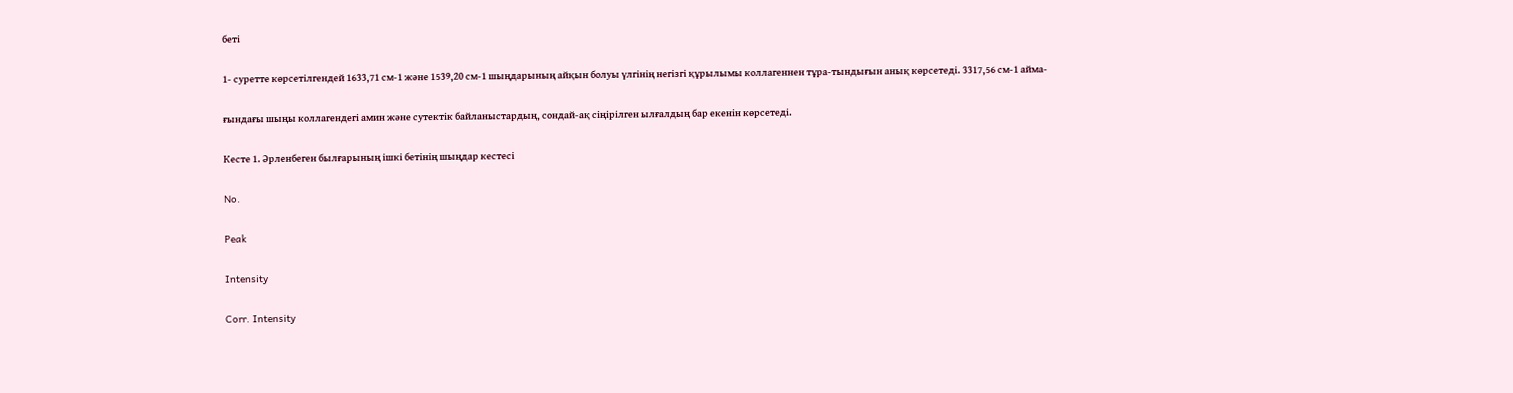беті

1- суретте көрсетілгендей 1633,71 см-1 және 1539,20 см-1 шыңдарының айқын болуы үлгінің негізгі құрылымы коллагеннен тұра-тындығын анық көрсетеді. 3317,56 см-1 айма-

ғындағы шыңы коллагендегі амин және сутектік байланыстардың, сондай-ақ сіңірілген ылғалдың бар екенін көрсетеді.

Кесте 1. Әрленбеген былғарының ішкі бетінің шыңдар кестесі

No.

Peak

Intensity

Corr. Intensity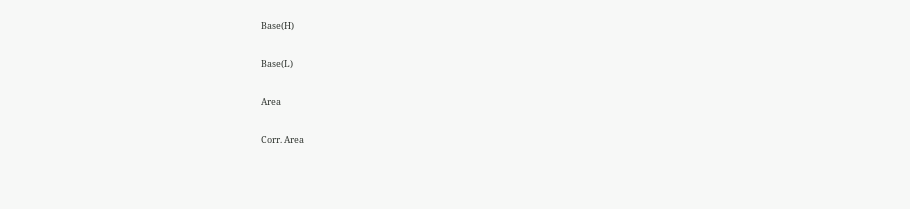Base(H)

Base(L)

Area

Corr. Area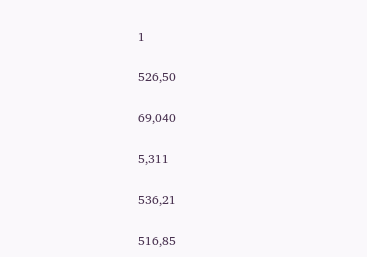1

526,50

69,040

5,311

536,21

516,85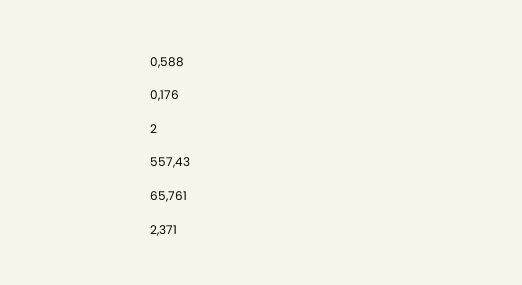0,588

0,176

2

557,43

65,761

2,371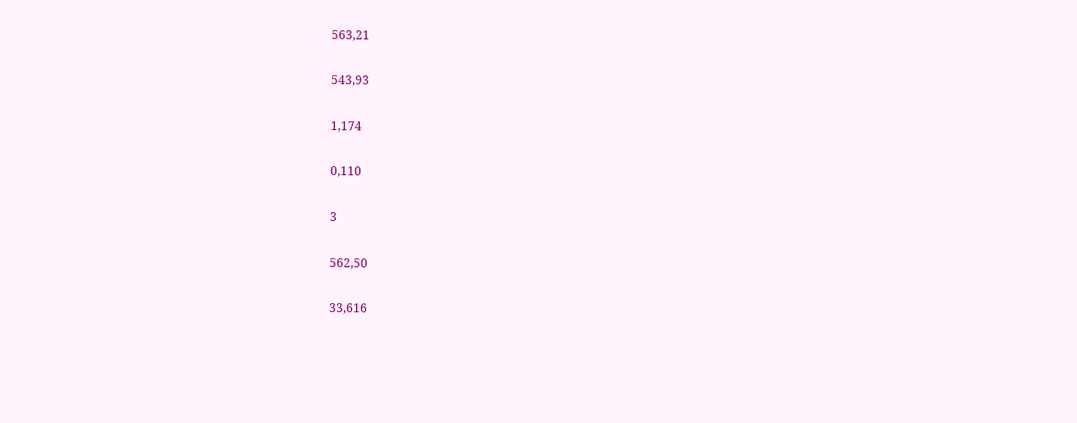563,21

543,93

1,174

0,110

3

562,50

33,616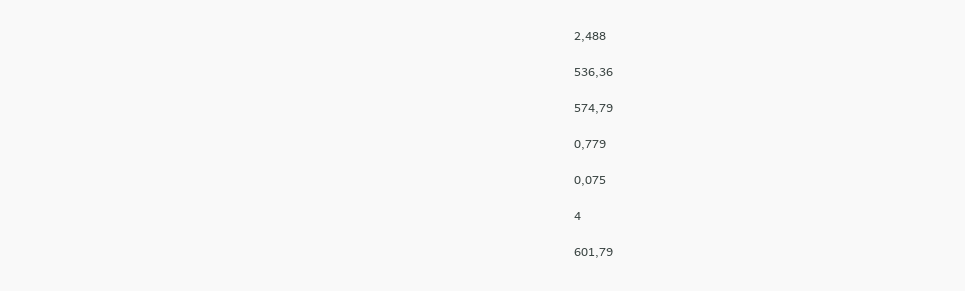2,488

536,36

574,79

0,779

0,075

4

601,79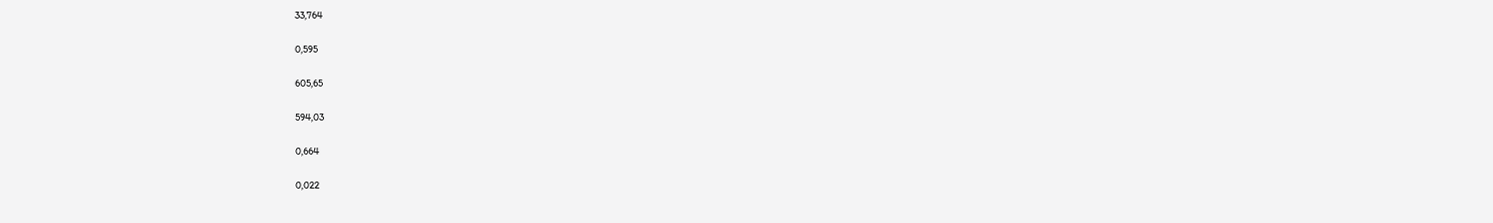33,764

0,595

605,65

594,03

0,664

0,022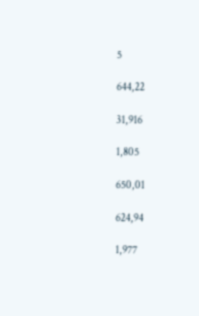5

644,22

31,916

1,805

650,01

624,94

1,977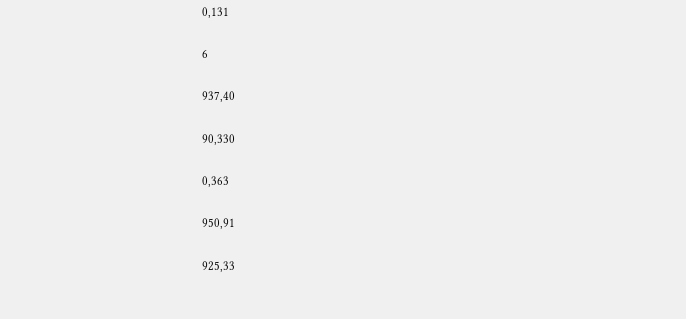0,131

6

937,40

90,330

0,363

950,91

925,33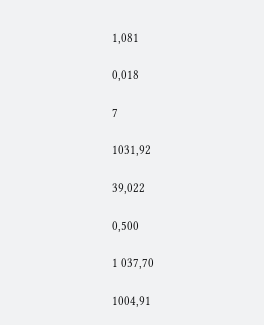1,081

0,018

7

1031,92

39,022

0,500

1 037,70

1004,91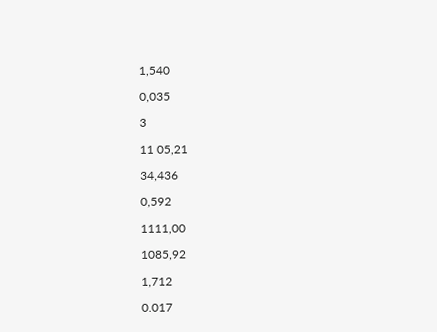1,540

0,035

3

11 05,21

34,436

0,592

1111,00

1085,92

1,712

0.017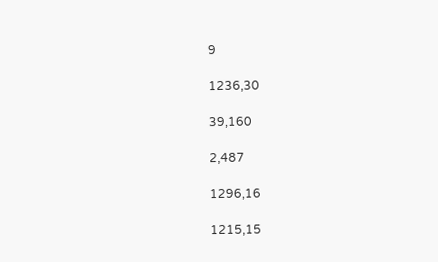9

1236,30

39,160

2,487

1296,16

1215,15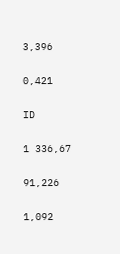3,396

0,421

ID

1 336,67

91,226

1,092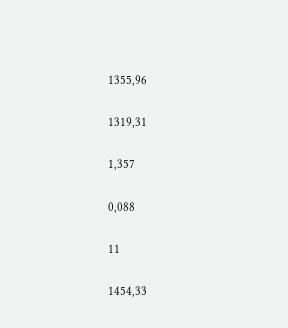1355,96

1319,31

1,357

0,088

11

1454,33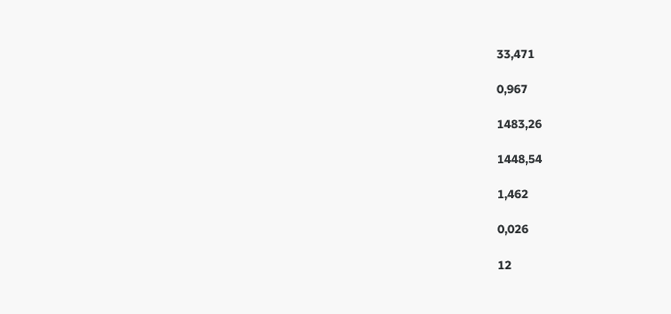33,471

0,967

1483,26

1448,54

1,462

0,026

12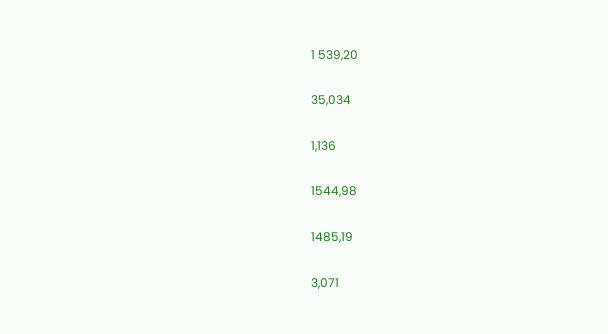1 539,20

35,034

1,136

1544,98

1485,19

3,071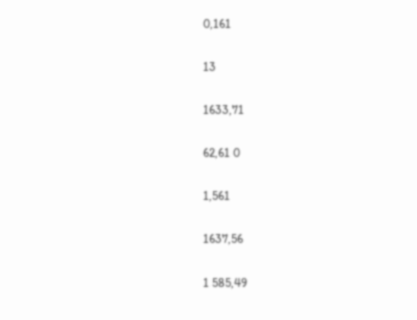0,161

13

1633,71

62,61 0

1,561

1637,56

1 585,49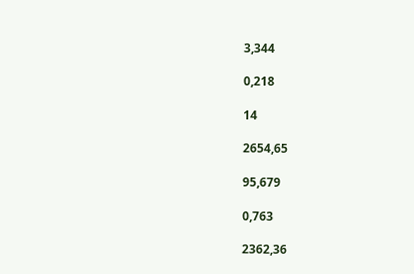3,344

0,218

14

2654,65

95,679

0,763

2362,36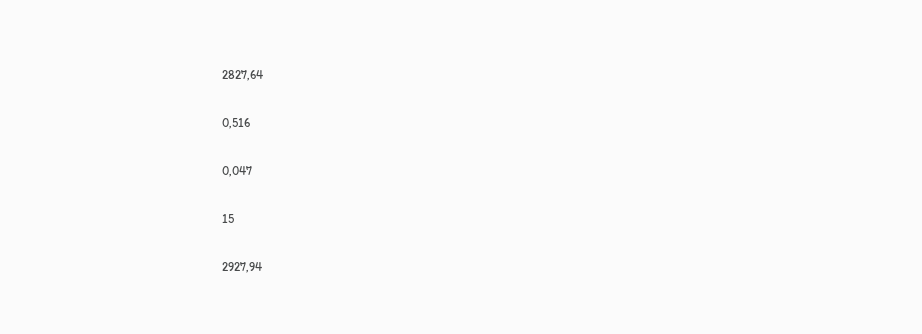2827,64

0,516

0,047

15

2927,94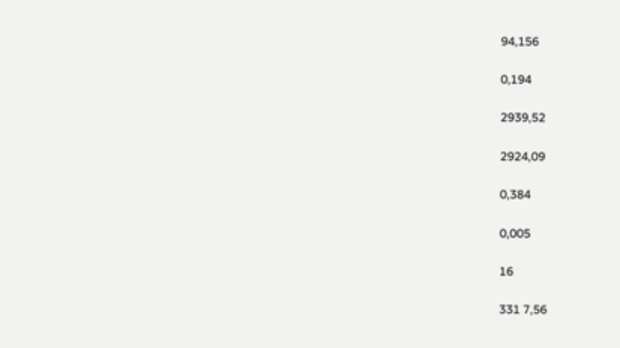94,156

0,194

2939,52

2924,09

0,384

0,005

16

331 7,56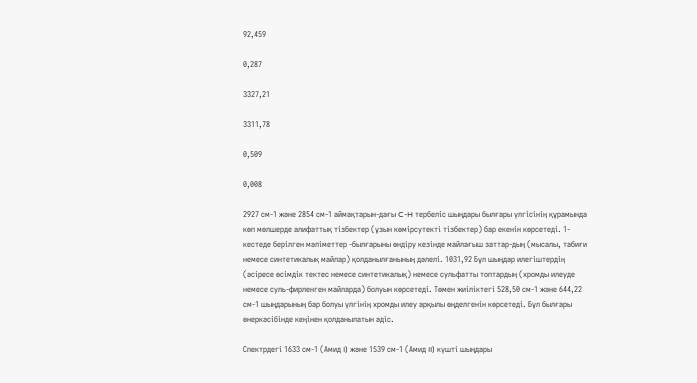92,459

0,287

3327,21

3311,78

0,509

0,008

2927 см-1 және 2854 см-1 аймақтарын-дағы C-H тербеліс шыңдары былғары үлгісінің құрамында көп мөлшерде алифаттық тізбектер (ұзын көмірсутекті тізбектер) бар екенін көрсетеді. 1- кестеде берілген мәліметтер -былғарыны өндіру кезінде майлағыш заттар-дың (мысалы, табиғи немесе синтетикалық майлар) қолданылғанының дәлелі. 1031,92 Бұл шыңдар илегіштердің (әсіресе өсімдік тектес немесе синтетикалық) немесе сульфатты топтардың (хромды илеуде немесе суль-фирленген майларда) болуын көрсетеді. Төмен жиіліктегі 528,50 см-1 және 644,22 см-1 шыңдарының бар болуы үлгінің хромды илеу арқылы өңделгенін көрсетеді. Бұл былғары өнеркәсібінде кеңінен қолданылатын әдіс.

Спектрдегі 1633 см-1 (Амид I) және 1539 см-1 (Амид II) күшті шыңдары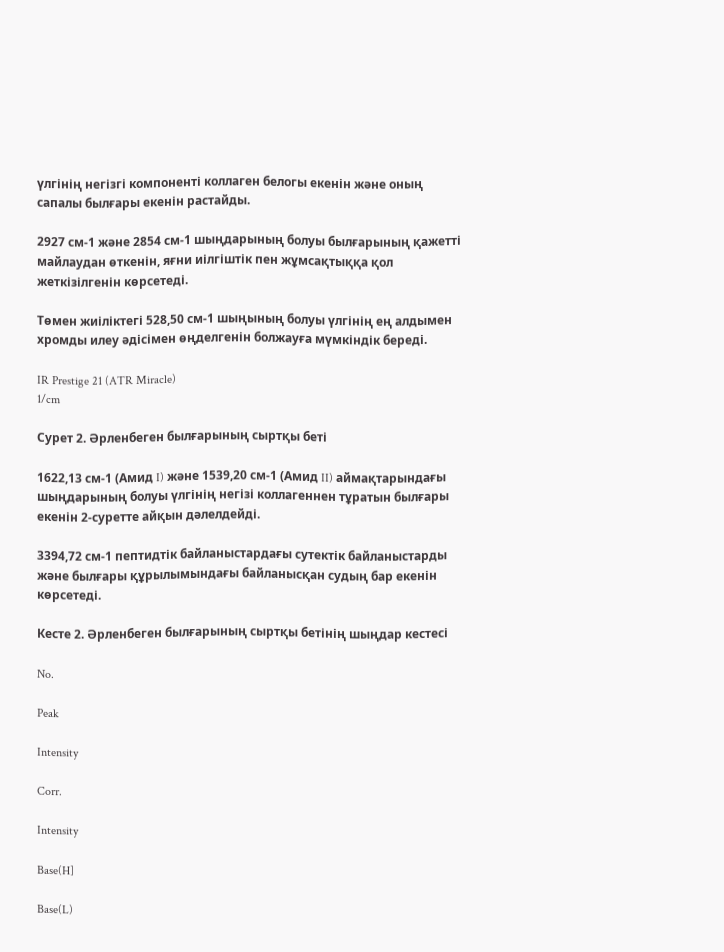үлгінің негізгі компоненті коллаген белогы екенін және оның сапалы былғары екенін растайды.

2927 см-1 және 2854 см-1 шыңдарының болуы былғарының қажетті майлаудан өткенін, яғни иілгіштік пен жұмсақтыққа қол жеткізілгенін көрсетеді.

Төмен жиіліктегі 528,50 см-1 шыңының болуы үлгінің ең алдымен хромды илеу әдісімен өңделгенін болжауға мүмкіндік береді.

IR Prestige 21 (ATR Miracle)                                                                                                                                          1/cm

Сурет 2. Әрленбеген былғарының сыртқы беті

1622,13 см-1 (Амид I) және 1539,20 см-1 (Амид II) аймақтарындағы шыңдарының болуы үлгінің негізі коллагеннен тұратын былғары екенін 2-суретте айқын дәлелдейді.

3394,72 см-1 пептидтік байланыстардағы сутектік байланыстарды және былғары құрылымындағы байланысқан судың бар екенін көрсетеді.

Кесте 2. Әрленбеген былғарының сыртқы бетінің шыңдар кестесі

No.

Peak

Intensity

Corr.

Intensity

Base(H]

Base(L)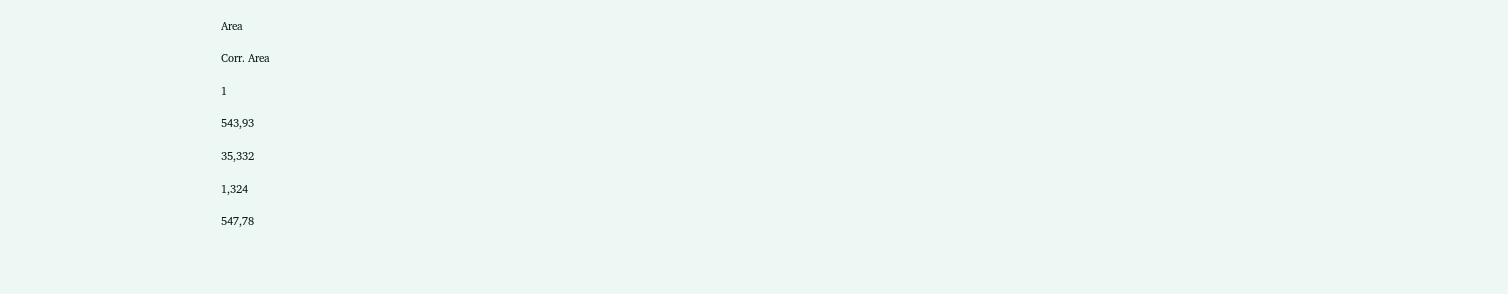Area

Corr. Area

1

543,93

35,332

1,324

547,78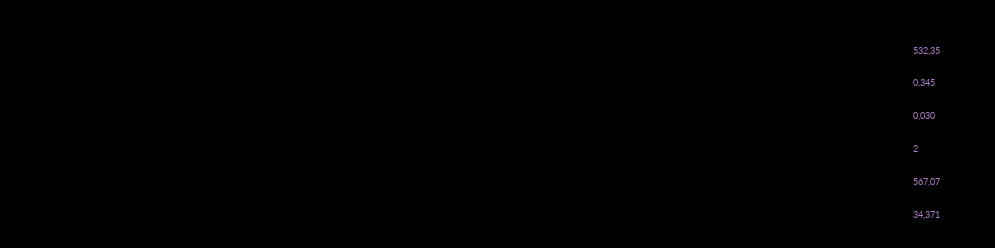532,35

0,345

0,030

2

567,07

34,371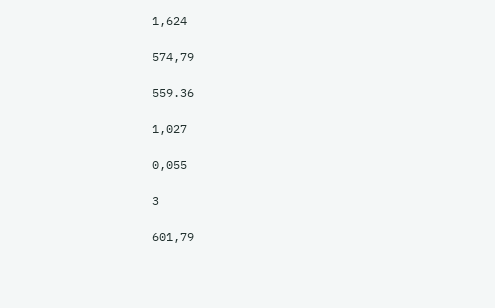1,624

574,79

559.36

1,027

0,055

3

601,79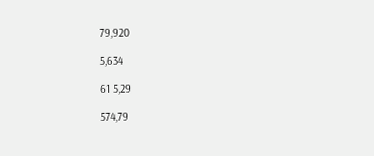79,920

5,634

61 5,29

574,79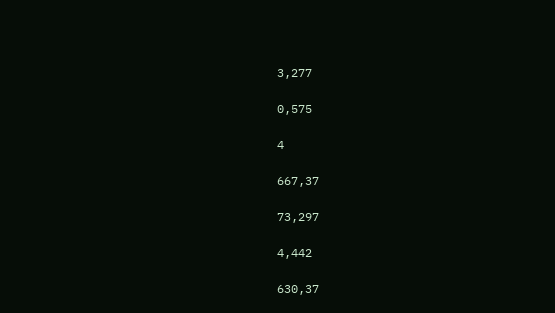3,277

0,575

4

667,37

73,297

4,442

630,37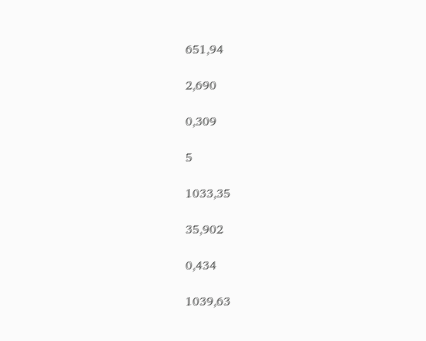651,94

2,690

0,309

5

1033,35

35,902

0,434

1039,63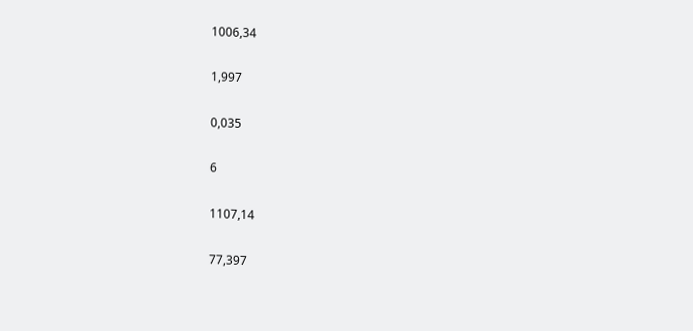1006,34

1,997

0,035

6

1107,14

77,397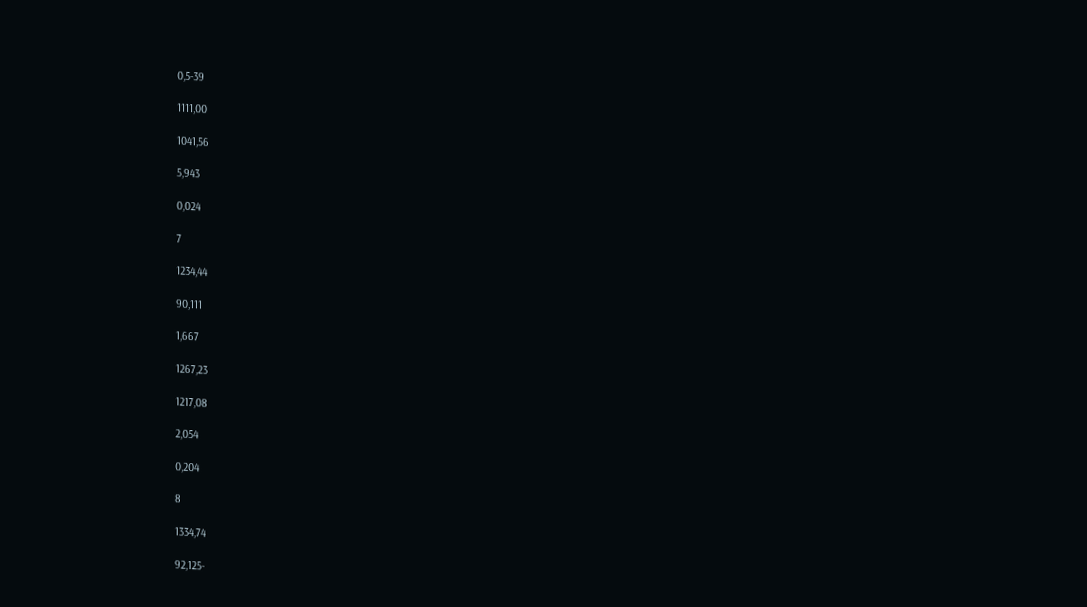0,5-39

1111,00

1041,56

5,943

0,024

7

1234,44

90,111

1,667

1267,23

1217,08

2,054

0,204

8

1334,74

92,125-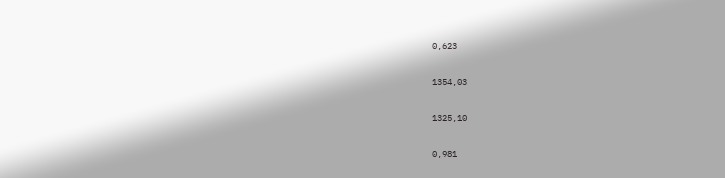0,623

1354,03

1325,10

0,981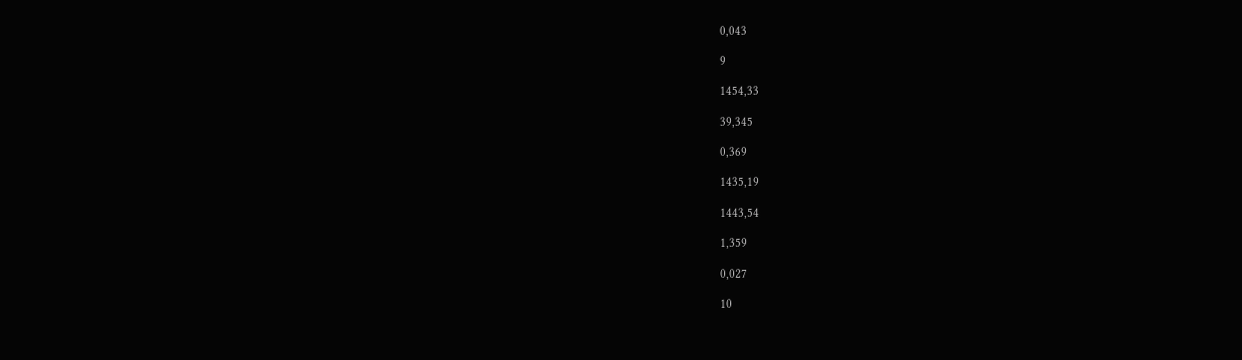0,043

9

1454,33

39,345

0,369

1435,19

1443,54

1,359

0,027

10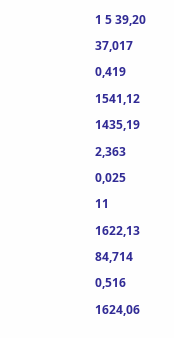1 5 39,20

37,017

0,419

1541,12

1435,19

2,363

0,025

11

1622,13

84,714

0,516

1624,06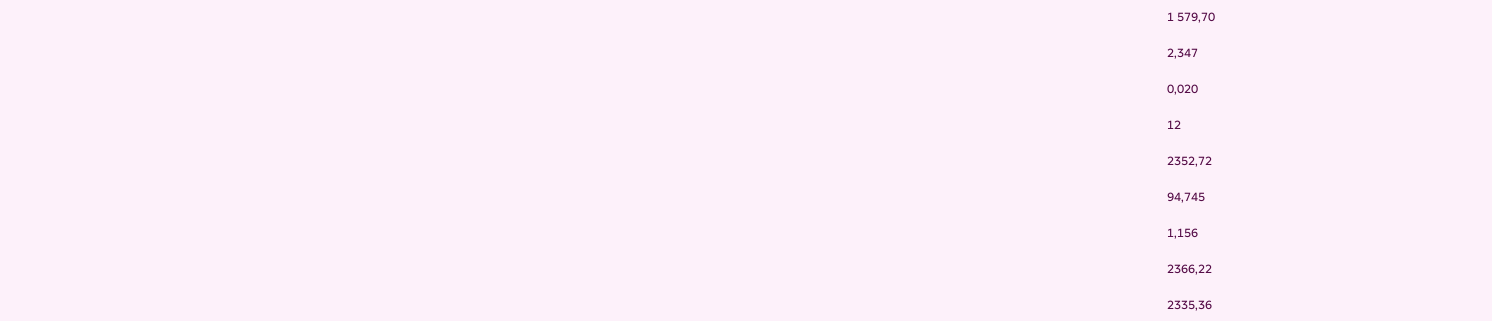1 579,70

2,347

0,020

12

2352,72

94,745

1,156

2366,22

2335,36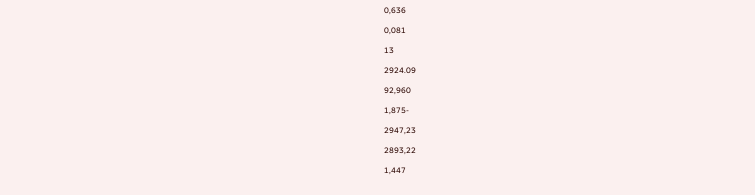0,636

0,081

13

2924.09

92,960

1,875-

2947,23

2893,22

1,447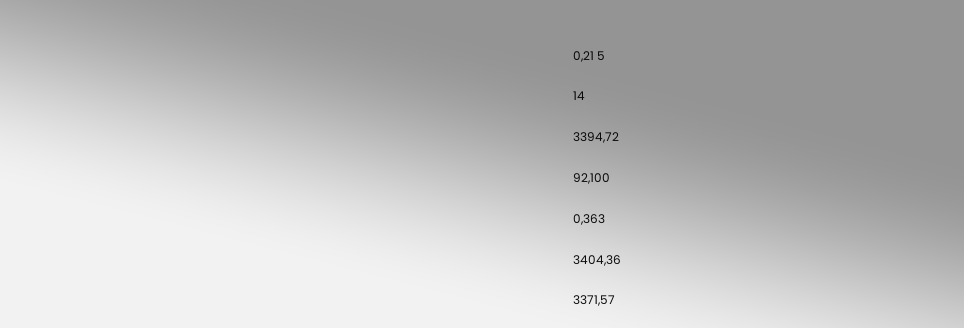0,21 5

14

3394,72

92,100

0,363

3404,36

3371,57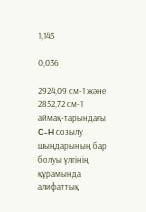1,145

0,036

2924,09 см-1 және 2852,72 см-1 аймақ-тарындағы C-H созылу шыңдарының бар болуы үлгінің құрамында алифаттық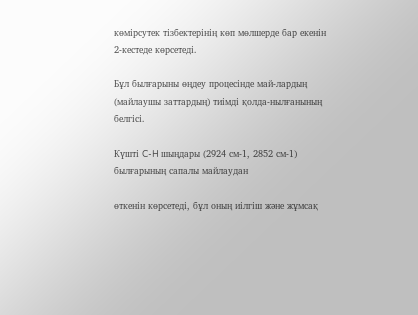көмірсутек тізбектерінің көп мөлшерде бар екенін 2-кестеде көрсетеді.

Бұл былғарыны өңдеу процесінде май-лардың (майлаушы заттардың) тиімді қолда-нылғанының белгісі.

Күшті C-H шыңдары (2924 см-1, 2852 см-1) былғарының сапалы майлаудан

өткенін көрсетеді, бұл оның иілгіш және жұмсақ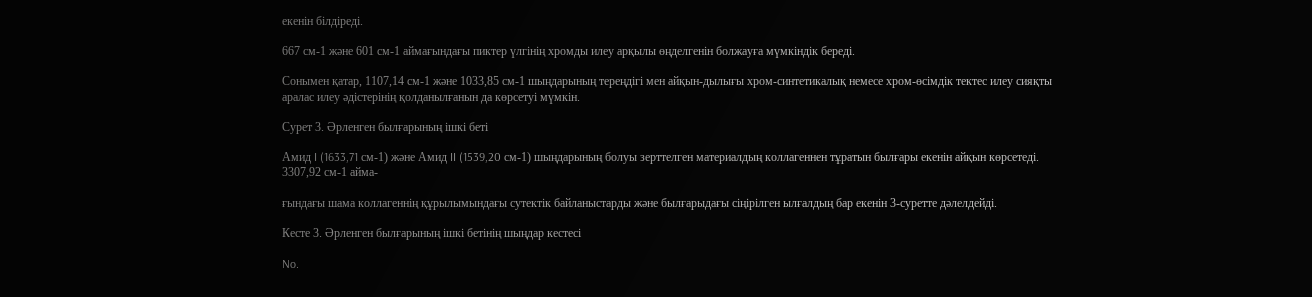екенін білдіреді.

667 см-1 және 601 см-1 аймағындағы пиктер үлгінің хромды илеу арқылы өңделгенін болжауға мүмкіндік береді.

Сонымен қатар, 1107,14 см-1 және 1033,85 см-1 шыңдарының тереңдігі мен айқын-дылығы хром-синтетикалық немесе хром-өсімдік тектес илеу сияқты аралас илеу әдістерінің қолданылғанын да көрсетуі мүмкін.

Сурет 3. Әрленген былғарының ішкі беті

Амид I (1633,71 см-1) және Амид II (1539,20 см-1) шыңдарының болуы зерттелген материалдың коллагеннен тұратын былғары екенін айқын көрсетеді. 3307,92 см-1 айма-

ғындағы шама коллагеннің құрылымындағы сутектік байланыстарды және былғарыдағы сіңірілген ылғалдың бар екенін 3-суретте дәлелдейді.

Кесте 3. Әрленген былғарының ішкі бетінің шыңдар кестесі

No.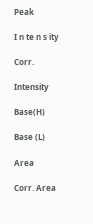Peak

I n te n s ity

Corr.

Intensity

Base(H)

Base (L)

Area

Corr. Area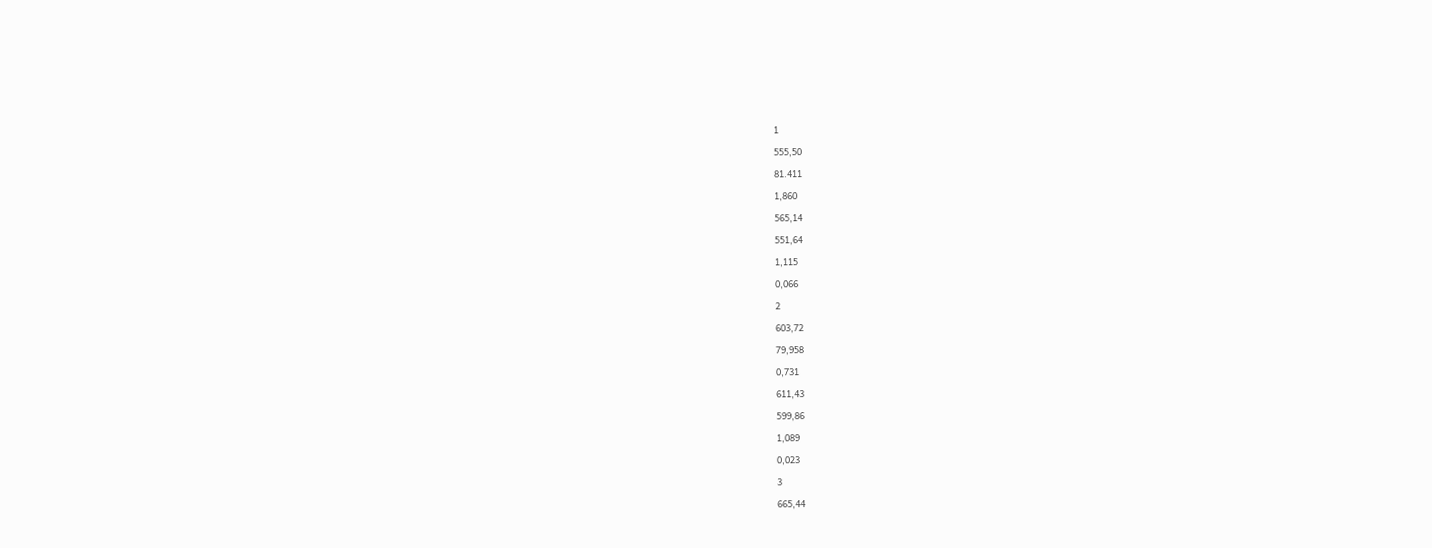1

555,50

81.411

1,860

565,14

551,64

1,115

0,066

2

603,72

79,958

0,731

611,43

599,86

1,089

0,023

3

665,44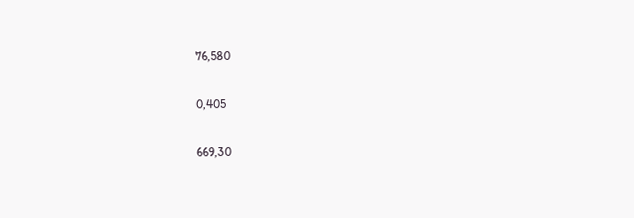76,580

0,405

669,30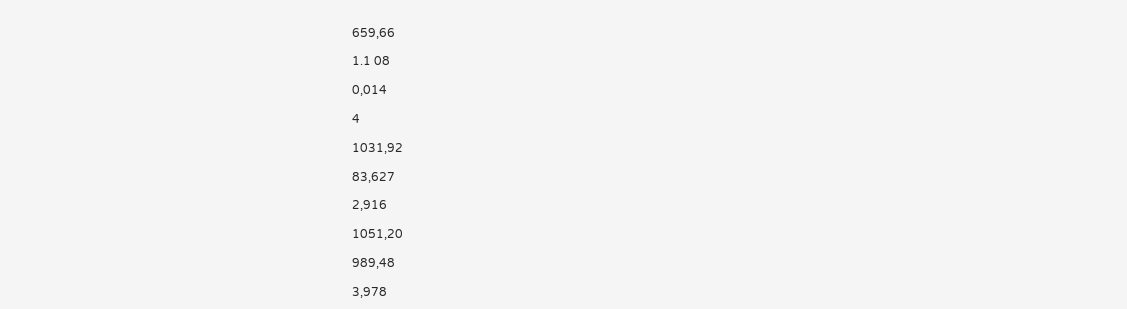659,66

1.1 08

0,014

4

1031,92

83,627

2,916

1051,20

989,48

3,978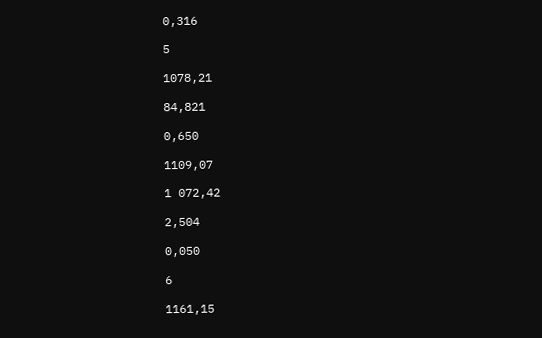0,316

5

1078,21

84,821

0,650

1109,07

1 072,42

2,504

0,050

6

1161,15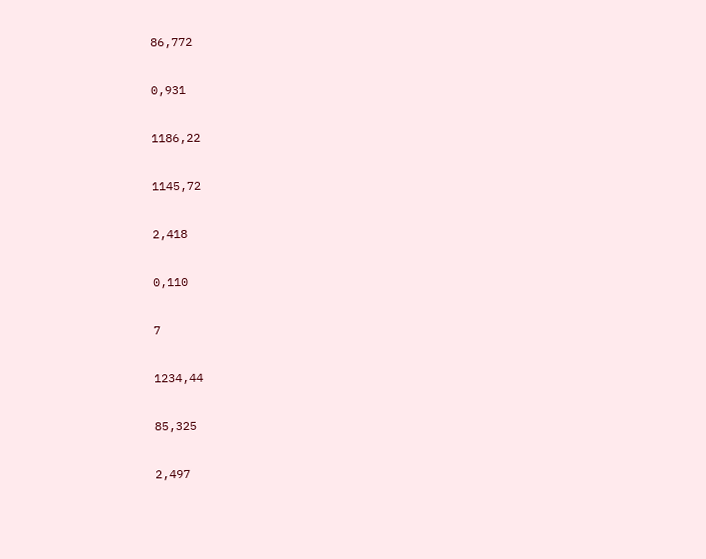86,772

0,931

1186,22

1145,72

2,418

0,110

7

1234,44

85,325

2,497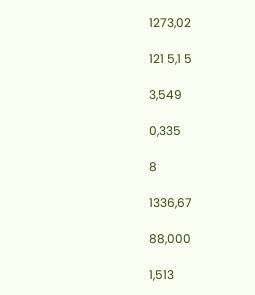1273,02

121 5,1 5

3,549

0,335

8

1336,67

88,000

1,513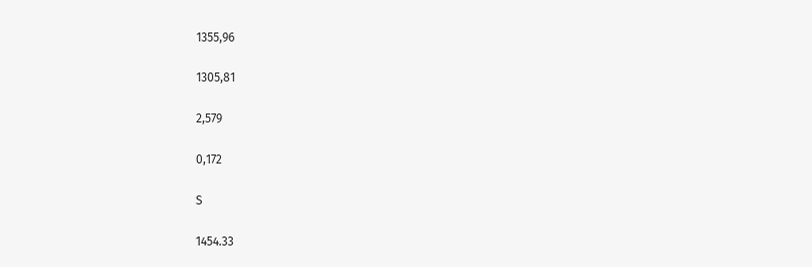1355,96

1305,81

2,579

0,172

S

1454.33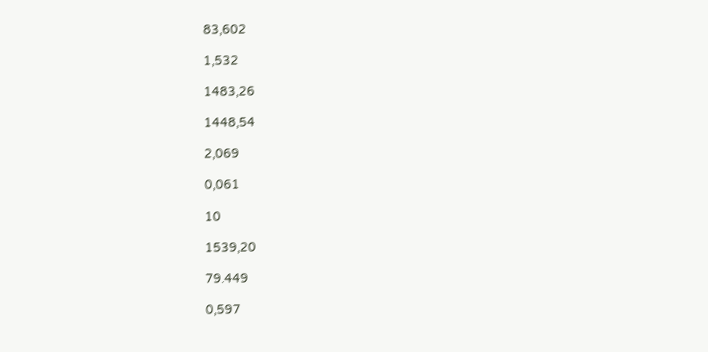83,602

1,532

1483,26

1448,54

2,069

0,061

10

1539,20

79.449

0,597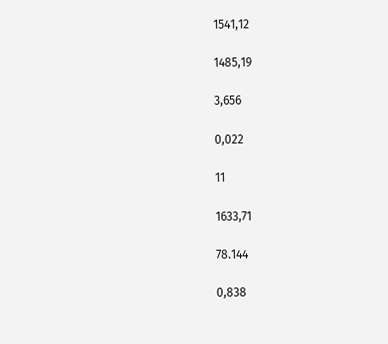1541,12

1485,19

3,656

0,022

11

1633,71

78.144

0,838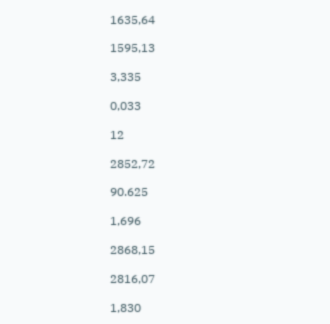1635,64

1595,13

3,335

0,033

12

2852,72

90.625

1,696

2868,15

2816,07

1,830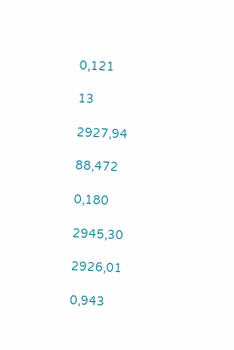0,121

13

2927,94

88,472

0,180

2945,30

2926,01

0,943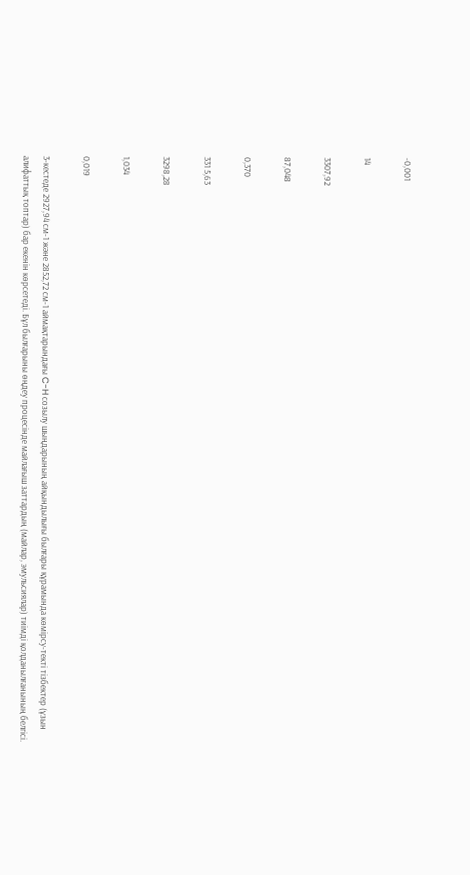-0,001

14

3307,92

87,048

0,370

331 5,63

3298,28

1,034

0,019

3-кестеде 2927,94 см-1 және 2852,72 см-1 аймақтарындағы C-H созылу шыңдарының айқындылығы былғары құрамында көмірсу-текті тізбектер (ұзын алифаттық топтар) бар екенін көрсетеді. Бұл былғарыны өңдеу процесінде майлағыш заттардың (майлар, эмульсиялар) тиімді қолданылғанының белгісі.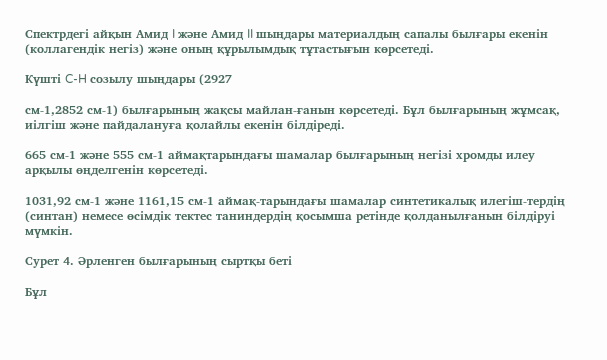Спектрдегі айқын Амид I және Амид II шыңдары материалдың сапалы былғары екенін (коллагендік негіз) және оның құрылымдық тұтастығын көрсетеді.

Күшті C-H созылу шыңдары (2927

см-1,2852 см-1) былғарының жақсы майлан-ғанын көрсетеді. Бұл былғарының жұмсақ, иілгіш және пайдалануға қолайлы екенін білдіреді.

665 см-1 және 555 см-1 аймақтарындағы шамалар былғарының негізі хромды илеу арқылы өңделгенін көрсетеді.

1031,92 см-1 және 1161,15 см-1 аймақ-тарындағы шамалар синтетикалық илегіш-тердің (синтан) немесе өсімдік тектес таниндердің қосымша ретінде қолданылғанын білдіруі мүмкін.

Сурет 4. Әрленген былғарының сыртқы беті

Бұл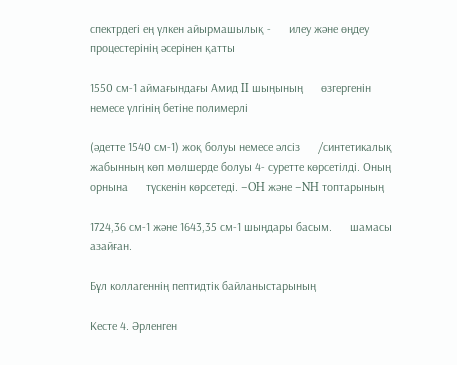спектрдегі ең үлкен айырмашылық -      илеу және өңдеу процестерінің әсерінен қатты

1550 см-1 аймағындағы Амид II шыңының      өзгергенін немесе үлгінің бетіне полимерлі

(әдетте 1540 см-1) жоқ болуы немесе әлсіз      /синтетикалық жабынның көп мөлшерде болуы 4- суретте көрсетілді. Оның орнына      түскенін көрсетеді. –OH және –NH топтарының

1724,36 см-1 және 1643,35 см-1 шыңдары басым.      шамасы азайған.

Бұл коллагеннің пептидтік байланыстарының

Кесте 4. Әрленген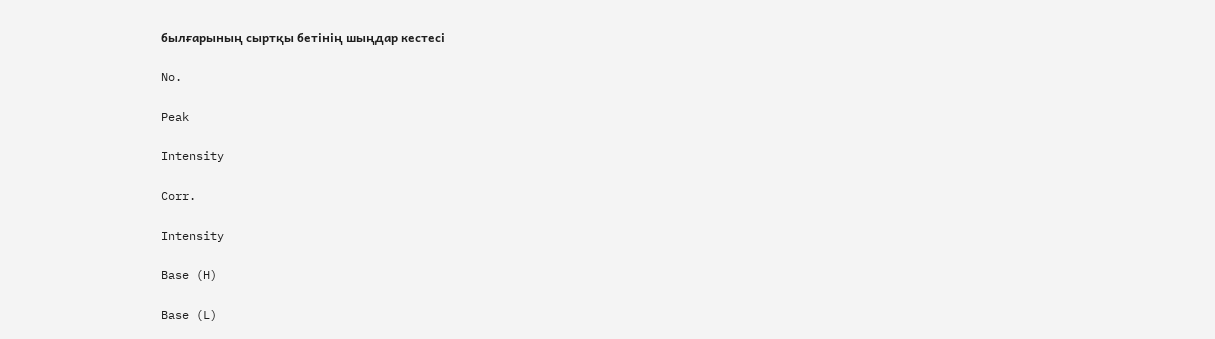былғарының сыртқы бетінің шыңдар кестесі

No.

Peak

Intensity

Corr.

Intensity

Base (H)

Base (L)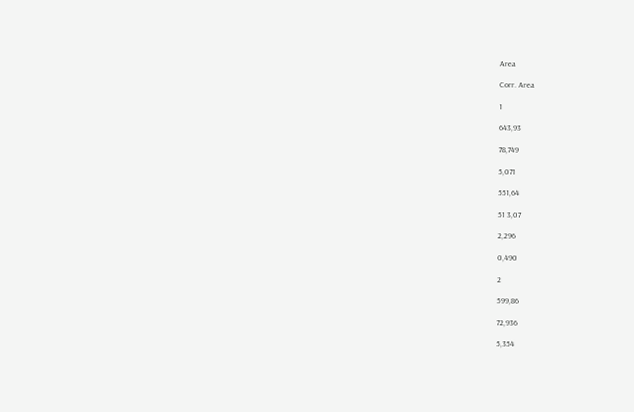Area

Corr. Area

1

643,93

78,749

5,071

551,64

51 3,07

2,296

0,490

2

599,86

72,936

5,354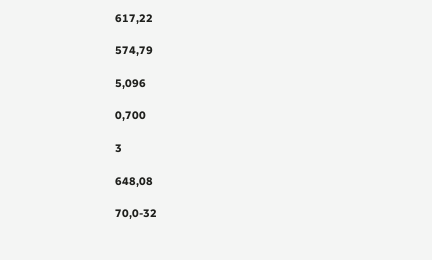617,22

574,79

5,096

0,700

3

648,08

70,0-32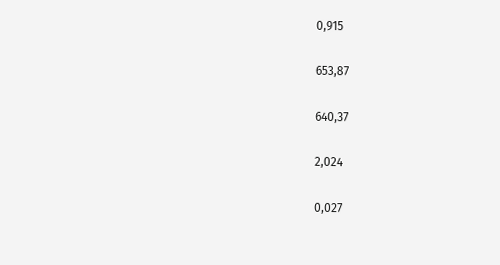0,915

653,87

640,37

2,024

0,027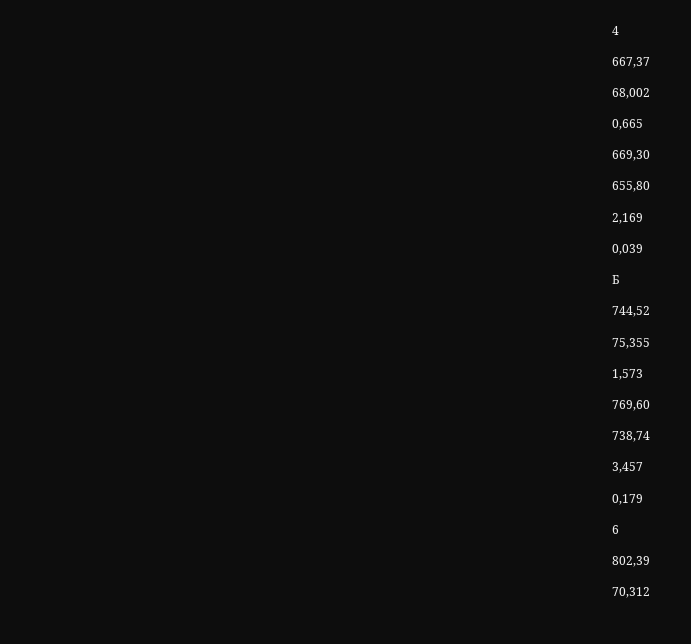4

667,37

68,002

0,665

669,30

655,80

2,169

0,039

Б

744,52

75,355

1,573

769,60

738,74

3,457

0,179

6

802,39

70,312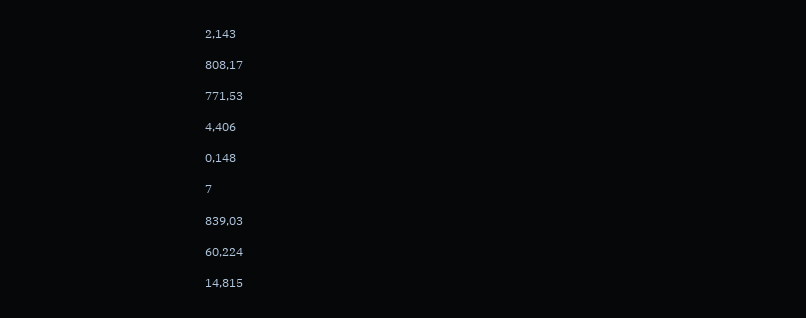2,143

808,17

771,53

4,406

0,148

7

839,03

60,224

14,815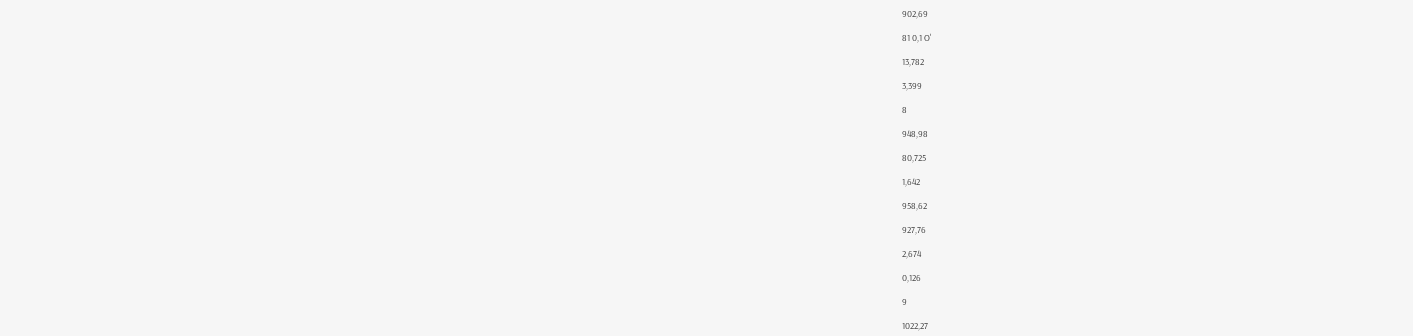902,69

81 0,1 O'

13,782

3,399

8

948,98

80,725

1,642

958,62

927,76

2,674

0,126

9

1022,27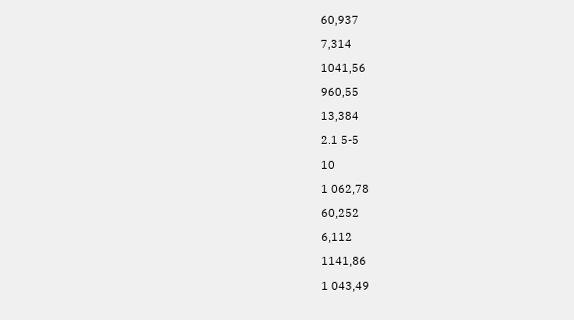60,937

7,314

1041,56

960,55

13,384

2.1 5-5

10

1 062,78

60,252

6,112

1141,86

1 043,49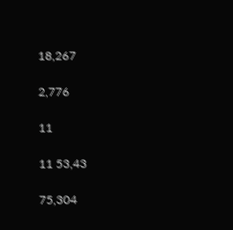18,267

2,776

11

11 53,43

75,304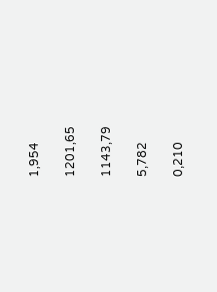1,954

1201,65

1143,79

5,782

0,210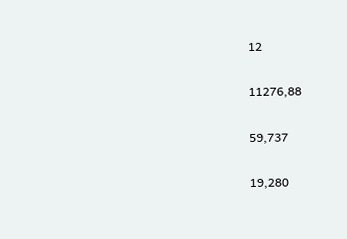12

11276,88

59,737

19,280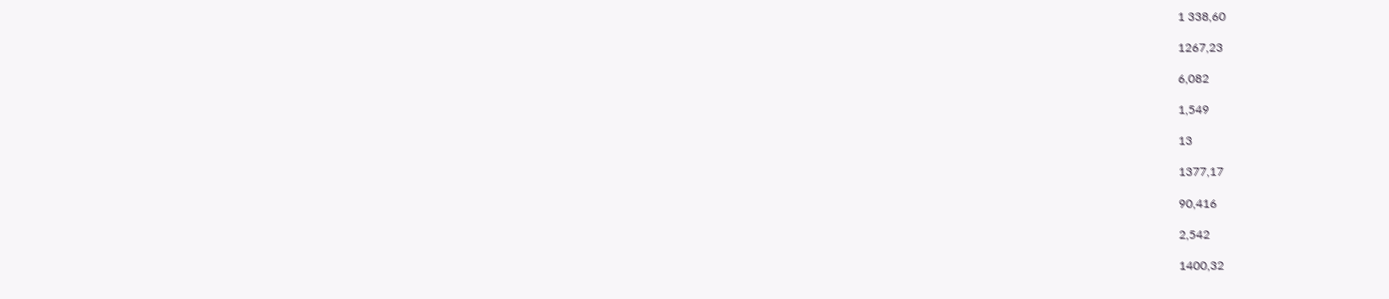1 338,60

1267,23

6,082

1,549

13

1377,17

90,416

2,542

1400,32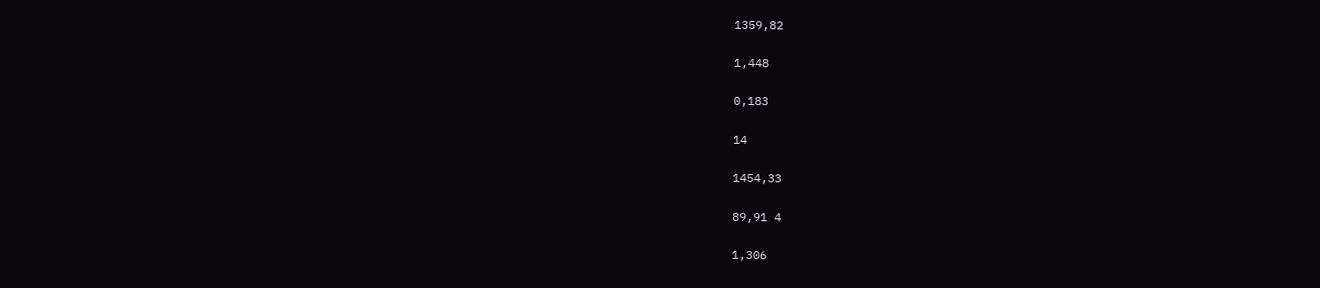1359,82

1,448

0,183

14

1454,33

89,91 4

1,306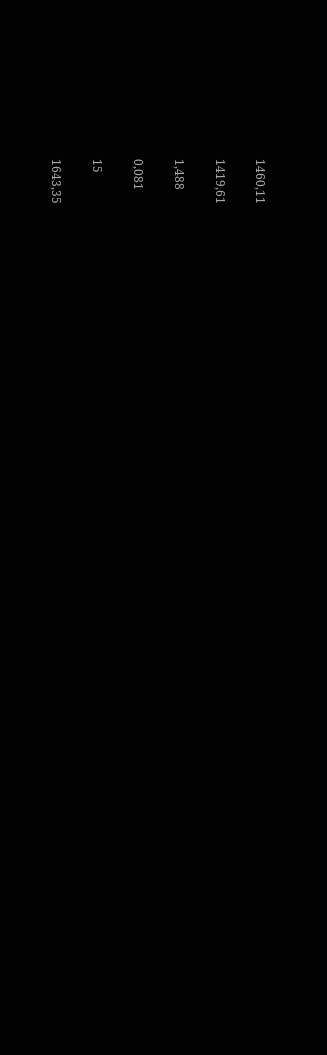1460,11

1419,61

1,488

0,081

15

1643,35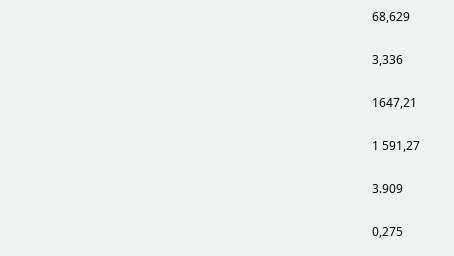68,629

3,336

1647,21

1 591,27

3.909

0,275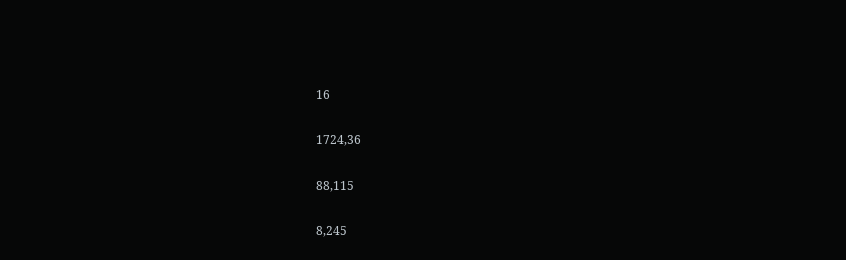16

1724,36

88,115

8,245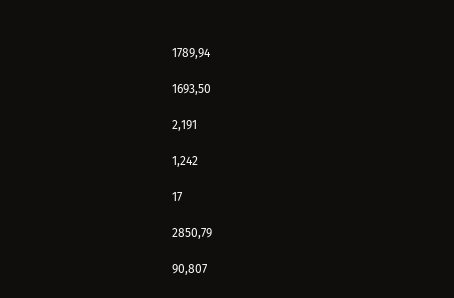1789,94

1693,50

2,191

1,242

17

2850,79

90,807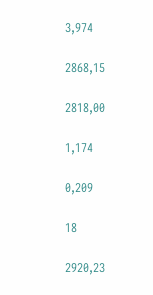3,974

2868,15

2818,00

1,174

0,209

18

2920,23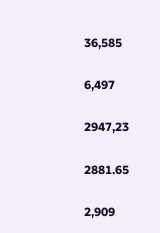36,585

6,497

2947,23

2881.65

2,909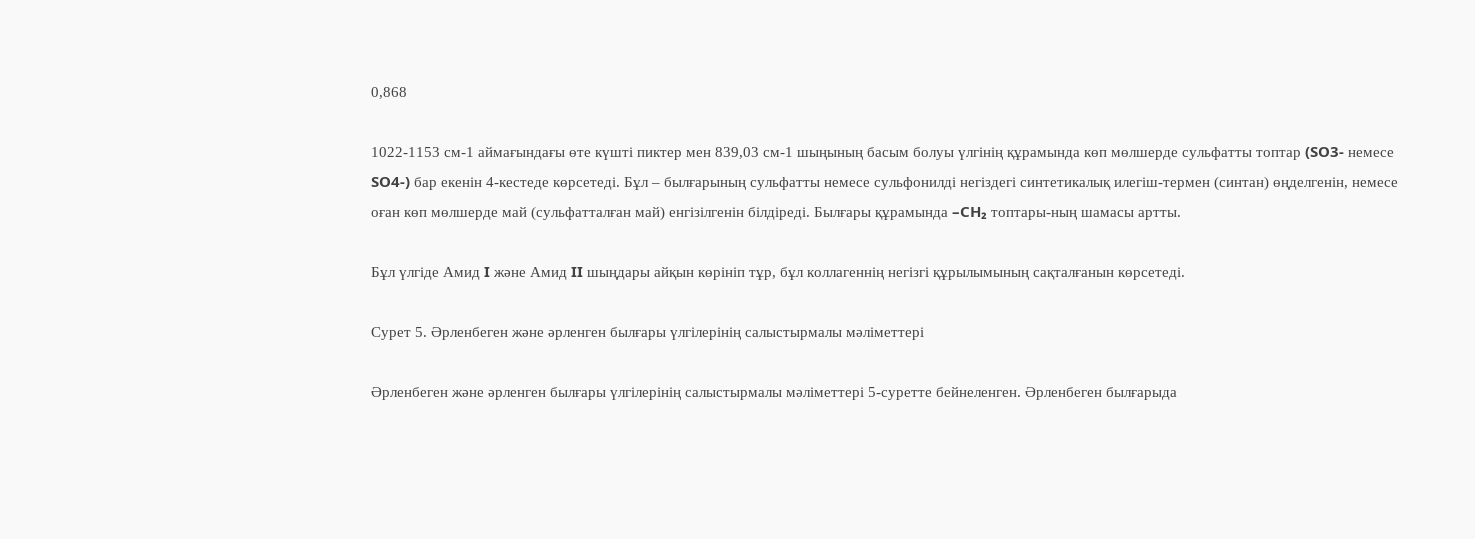0,868

1022-1153 см-1 аймағындағы өте күшті пиктер мен 839,03 см-1 шыңының басым болуы үлгінің құрамында көп мөлшерде сульфатты топтар (SO3- немесе SO4-) бар екенін 4-кестеде көрсетеді. Бұл – былғарының сульфатты немесе сульфонилді негіздегі синтетикалық илегіш-термен (синтан) өңделгенін, немесе оған көп мөлшерде май (сульфатталған май) енгізілгенін білдіреді. Былғары құрамында –CH₂ топтары-ның шамасы артты.

Бұл үлгіде Амид I және Амид II шыңдары айқын көрініп тұр, бұл коллагеннің негізгі құрылымының сақталғанын көрсетеді.

Сурет 5. Әрленбеген және әрленген былғары үлгілерінің салыстырмалы мәліметтері

Әрленбеген және әрленген былғары үлгілерінің салыстырмалы мәліметтері 5-суретте бейнеленген. Әрленбеген былғарыда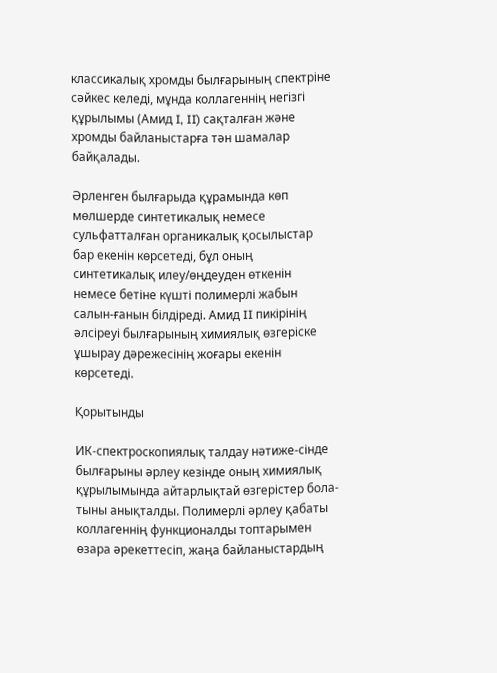классикалық хромды былғарының спектріне сәйкес келеді, мұнда коллагеннің негізгі құрылымы (Амид I, II) сақталған және хромды байланыстарға тән шамалар байқалады.

Әрленген былғарыда құрамында көп мөлшерде синтетикалық немесе сульфатталған органикалық қосылыстар бар екенін көрсетеді, бұл оның синтетикалық илеу/өңдеуден өткенін немесе бетіне күшті полимерлі жабын салын-ғанын білдіреді. Амид II пикірінің әлсіреуі былғарының химиялық өзгеріске ұшырау дәрежесінің жоғары екенін көрсетеді.

Қорытынды

ИК-спектроскопиялық талдау нәтиже-сінде былғарыны әрлеу кезінде оның химиялық құрылымында айтарлықтай өзгерістер бола-тыны анықталды. Полимерлі әрлеу қабаты коллагеннің функционалды топтарымен өзара әрекеттесіп, жаңа байланыстардың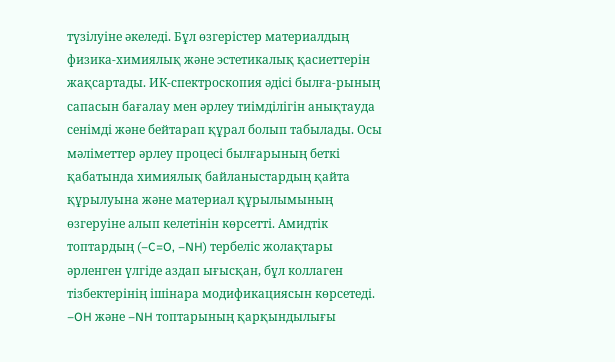түзілуіне әкеледі. Бұл өзгерістер материалдың физика-химиялық және эстетикалық қасиеттерін жақсартады. ИК-спектроскопия әдісі былға-рының сапасын бағалау мен әрлеу тиімділігін анықтауда сенімді және бейтарап құрал болып табылады. Осы мәліметтер әрлеу процесі былғарының беткі қабатында химиялық байланыстардың қайта құрылуына және материал құрылымының өзгеруіне алып келетінін көрсетті. Амидтік топтардың (–C=O, –NH) тербеліс жолақтары әрленген үлгіде аздап ығысқан, бұл коллаген тізбектерінің ішінара модификациясын көрсетеді. –OH және –NH топтарының қарқындылығы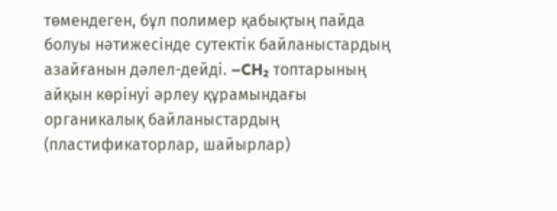төмендеген, бұл полимер қабықтың пайда болуы нәтижесінде сутектік байланыстардың азайғанын дәлел-дейді. –CH₂ топтарының айқын көрінуі әрлеу құрамындағы органикалық байланыстардың (пластификаторлар, шайырлар)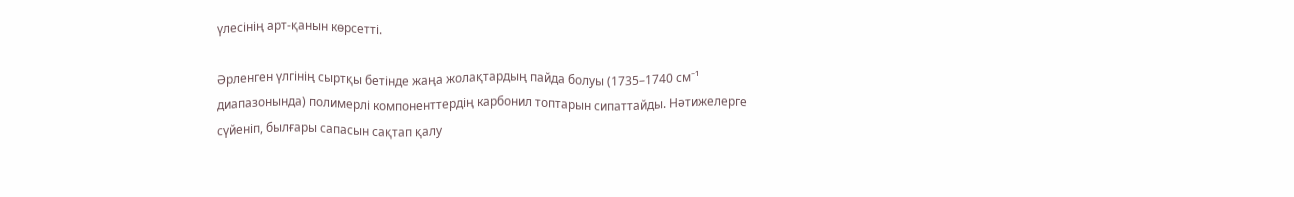үлесінің арт-қанын көрсетті.

Әрленген үлгінің сыртқы бетінде жаңа жолақтардың пайда болуы (1735–1740 см⁻¹ диапазонында) полимерлі компоненттердің карбонил топтарын сипаттайды. Нәтижелерге сүйеніп, былғары сапасын сақтап қалу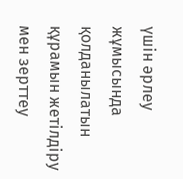үшін әрлеу жұмысында қолданылатын құрамын жетілдіру мен зерттеу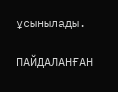ұсынылады.

ПАЙДАЛАНҒАН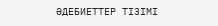ӘДЕБИЕТТЕР ТІЗІМІ